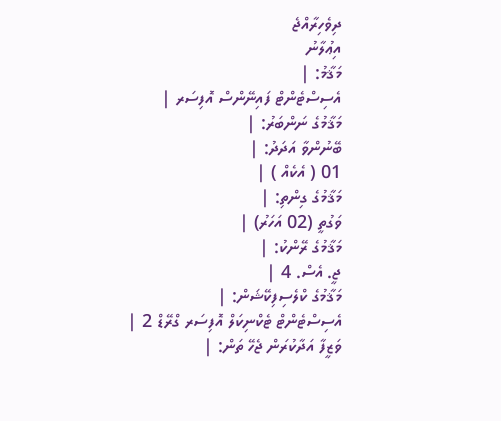ދިވެހިރާއްޖެ
އިޢުލާނު
މަޤާމު: |
އެސިސްޓެންޓް ފައިނޭންސް އޮފިސަރ |
މަޤާމުގެ ނަންބަރު: |
ބޭނުންވާ އަދަދު: |
01 ( އެކެއް ) |
މަޤާމުގެ ގިންތި: |
ވަގުތީ (02 އަހަރު) |
މަޤާމުގެ ރޭންކު: |
ޖީ. އެސް. 4 |
މަޤާމުގެ ކްލެސިފިކޭޝަން: |
އެސިސްޓެންޓް ޓެކްނިކަލް އޮފިސަރ ގްރޭޑް 2 |
ވަޒީފާ އަދާކުރަން ޖެހޭ ތަން: |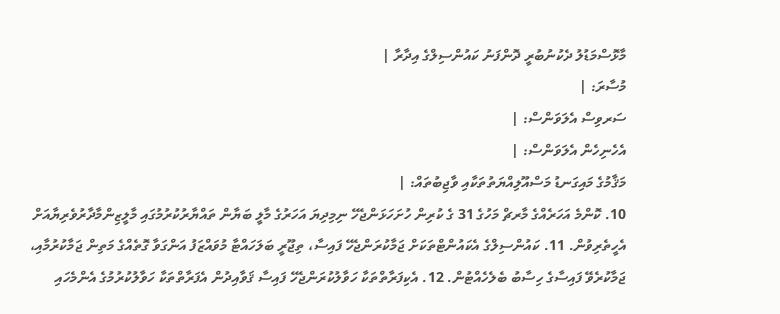މާޅޮސްމަޑުލު ދެކުނުބުރީ ދޮންފަނު ކައުންސިލްގެ އިދާރާ |
މުސާރަ: |
ސަރވިސް އެލަވަންސް: |
އެހެނިހެން އެލަވަންސް: |
މަޤާމުގެ މައިގަނޑު މަސްއޫލިއްޔަތުތަކާއި ވާޖިބުތައް: |
10. ކޮންމެ އަހަރެއްގެ މާރޗް މަހުގެ 31 ގެ ކުރިން ހުށަހަޅަންޖެހޭ ނިމިދިޔަ އަހަރުގެ މާލީ ބަޔާން ތައްޔާރުކުރުމުގައި މާލީޒިންމާދާރުވެރިޔާއަށް އެހީތެރިވުން. 11. ކައުންސިލްގެ އެކައުންޓްތަކަށް ޖަމާކުރަންޖެހޭ ފައިސާ، ތިޖޫރީ ބަލަހައްޓާ މުވައްޒަފު އަންގަވާ ގޮތެއްގެ މަތިން ޖަމާކުރުމާއި، ޖަމާކުރެވޭ ފައިސާގެ ހިސާބު ބެލެހެއްޓުން. 12. އެކިފަރާތްތަކާ ހަވާލުކުރަންޖެހޭ ފައިސާ ޤަވާއިދުން އެފަރާތްތަކާ ހަވާލުކުރުމުގެ އެންމެހައި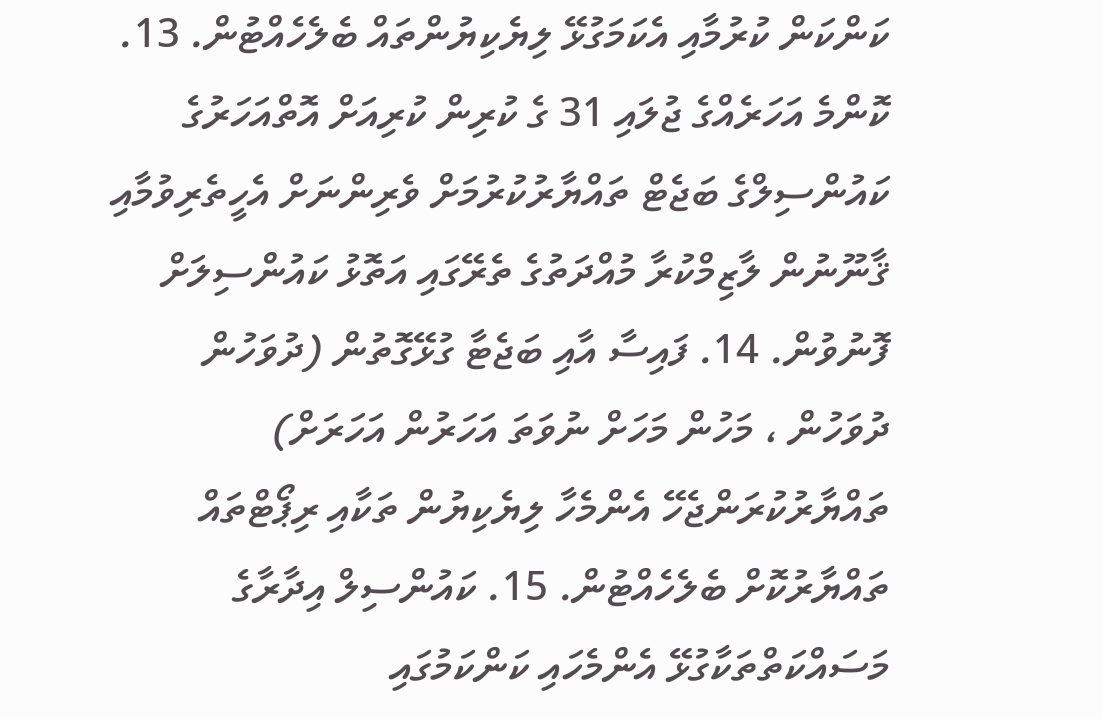ކަންކަން ކުރުމާއި އެކަމަގުޅޭ ލިޔެކިޔުންތައް ބެލެހެއްޓުން. 13. ކޮންމެ އަހަރެއްގެ ޖުލައި 31 ގެ ކުރިން ކުރިއަށް އޮތްއަހަރުގެ ކައުންސިލްގެ ބަޖެޓް ތައްޔާރުކުރުމަށް ވެރިންނަށް އެހީތެރިވުމާއި ޤާނޫނުން ލާޒިމްކުރާ މުއްދަތުގެ ތެރޭގައި އަތޮޅު ކައުންސިލަށް ފޮނުވުން. 14. ފައިސާ އާއި ބަޖެޓާ ގުޅޭގޮތުން (ދުވަހުން ދުވަހުން ، މަހުން މަހަށް ނުވަތަ އަހަރުން އަހަރަށް) ތައްޔާރުކުރަންޖެހޭ އެންމެހާ ލިޔެކިޔުން ތަކާއި ރިޕޯޓްތައް ތައްޔާރުކޮށް ބެލެހެއްޓުން. 15. ކައުންސިލް އިދާރާގެ މަސައްކަތްތަކާގުޅޭ އެންމެހައި ކަންކަމުގައި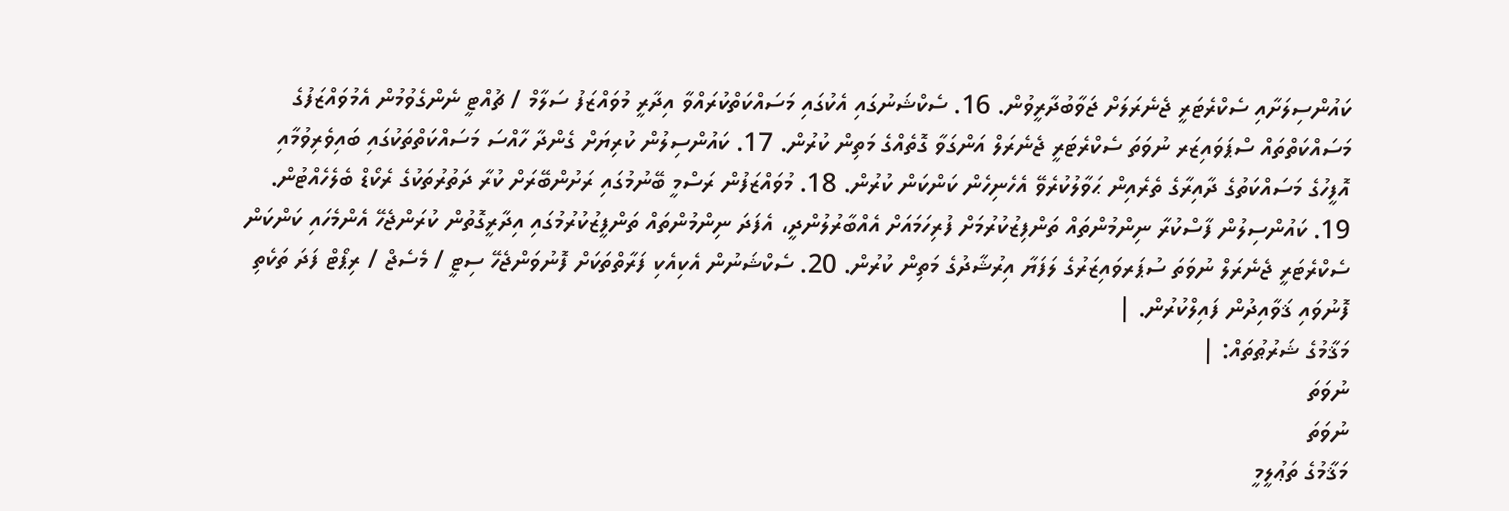ކައުންސިލަށާއި ސެކްރެޓަރީ ޖެނެރަލަށް ޖަވާބުދާރީވުން. 16. ސެކްޝަނުގައި އެކުގައި މަސައްކަތްކުރައްވާ އިދާރީ މުވައްޒަފު ސަލާމް / ޗުއްޓީ ނެންގެވުމުން އެމުވައްޒަފުގެ މަސައްކަތްތައް ސްޕަވައިޒަރ ނުވަތަ ސެކްރެޓަރީ ޖެނެރަލް އަންގަވާ ގޮތެއްގެ މަތިން ކުރުން. 17. ކައުންސިލުން ކުރިޔަށް ގެންދާ ހާއްސަ މަސައްކަތްތަކުގައި ބައިވެރިވުމާއި އޮފީހުގެ މަސައްކަތުގެ ދާއިރާގެ ތެރެއިން ޙަވާލުކުރެވޭ އެހެނިހެން ކަންކަން ކުރުން. 18. މުވައްޒަފުން ރަސްމީ ބޭނުމުގައި ރަށުންބޭރަށް ކުރާ ދަތުރުތަކުގެ ރެކޯޑް ބެލެހެއްޓުން. 19. ކައުންސިލުން ފާސްކުރާ ނިންމުންތައް ތަންފިޒުކުރުމަށް ފުރިހަމައަށް އެއްބާރުލުންދީ، އެފަދަ ނިންމުންތައް ތަންފީޒުކުރުމުގައި އިދާރީގޮތުން ކުރަންޖެހޭ އެންމެހައި ކަންކަން ސެކްރެޓަރީ ޖެނެރަލް ނުވަތަ ސުޕަރވައިޒަރުގެ ލަފަޔާ އިރުޝާދުގެ މަތިން ކުރުން. 20. ސެކްޝަނުން އެކިއެކި ފަރާތްތަކަށް ފޮނުވަންޖެހޭ ސިޓީ / މެސެޖް / ރިޕޯޓް ފަދަ ތަކެތި ފޮނުވައި ޤަވާއިދުން ފައިލްކުރުން. |
މަޤާމުގެ ޝަރުޠުތައް: |
ނުވަތަ
ނުވަތަ
މަޤާމުގެ ތަޢުލީމީ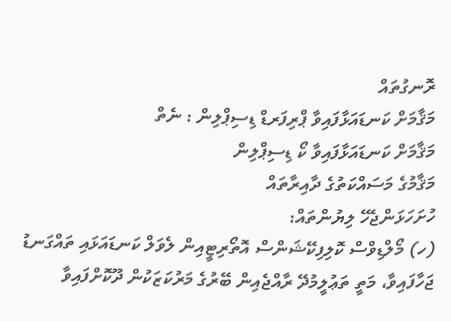ރޮނގުތައް
މަޤާމަށް ކަނޑައަޅާފައިވާ ޕްރިފަރޑް ޑިސިޕްލިން : ނެތް
މަޤާމަށް ކަނޑައަޅާފައިވާ ކޯ ޑިސިޕްލިން
މަޤާމުގެ މަސައްކަތުގެ ދާއިރާތައް
ހުށަހަޅަންޖެހޭ ލިޔުންތައް:
(ހ) މޯލްޑިވްސް ކޮލިފިކޭޝަންސް އޮތޯރިޓީއިން ލެވަލް ކަނޑައަޅައި ތައްގަނޑު ޖަހާފައިވާ، މަތީ ތަޢުލީމުދޭ ރާއްޖެއިން ބޭރުގެ މަރުކަޒަކުން ދޫކޮށްފައިވާ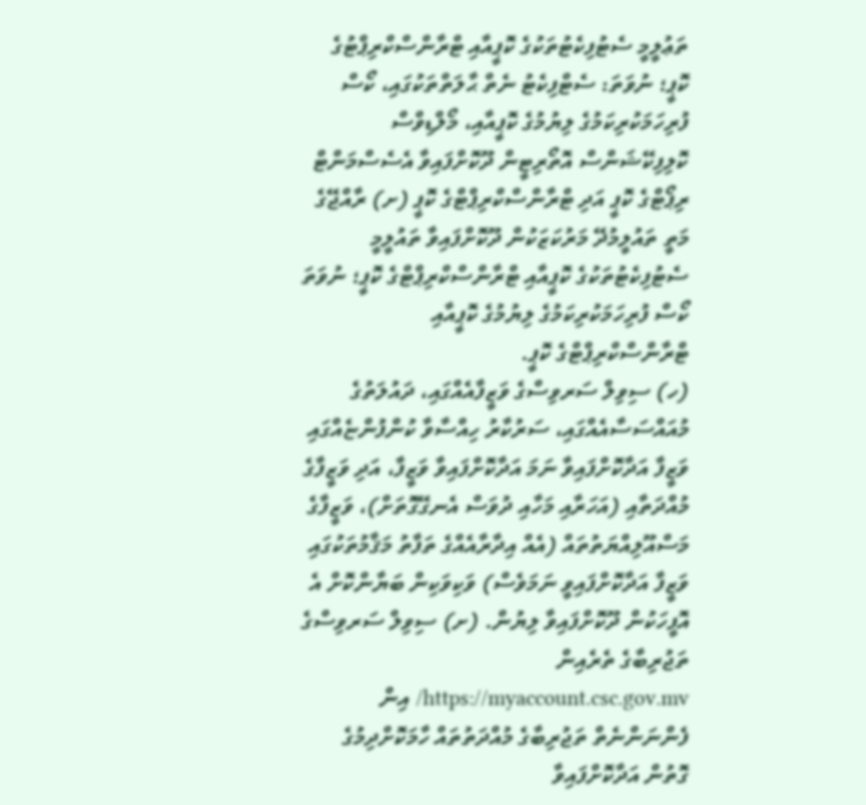ތަޢުލީމީ ސެޓުފިކެޓުތަކުގެ ކޮޕީއާއި ޓްރާންސްކްރިޕްޓުގެ ކޮޕީ؛ ނުވަތަ: ސެޓްފިކެޓު ނެތް ޙާލަތްތަކުގައި، ކޯސް ފުރިހަމަކުރިކަމުގެ ލިޔުމުގެ ކޮޕީއާއި، މޯލްޑިވްސް ކޮލިފިކޭޝަންސް އޮތޯރިޓީން ދޫކޮށްފައިވާ އެސެސްމަންޓް ރިޕޯޓްގެ ކޮޕީ އަދި ޓްރާންސްކްރިޕްޓްގެ ކޮޕީ (ށ) ރާއްޖޭގެ މަތީ ތައުލީމުދޭ މަރުކަޒަކުން ދޫކޮށްފައިވާ ތައުލީމީ ސެޓުފިކެޓުތަކުގެ ކޮޕީއާއި ޓްރާންސްކްރިޕްޓްގެ ކޮޕީ؛ ނުވަތަ ކޯސް ފުރިހަމަކުރިކަމުގެ ލިޔުމުގެ ކޮޕީއާއި ޓްރާންސްކްރިޕްޓްގެ ކޮޕީ.
(ހ) ސިވިލް ސަރވިސްގެ ވަޒީފާއެއްގައި، ދައުލަތުގެ މުއައްސަސާއެއްގައި، ސަރުކާރު ހިއްސާވާ ކުންފުންޏެއްގައި ވަޒީފާ އަދާކޮށްފައިވާ ނަމަ އަދާކޮށްފައިވާ ވަޒީފާ، އަދި ވަޒީފާގެ މުއްދަތާއި (އަހަރާއި މަހާއި ދުވަސް އެނގޭގޮތަށް)، ވަޒީފާގެ މަސްއޫލިއްޔަތުތައް (އެއް އިދާރާއެއްގެ ތަފާތު މަޤާމުތަކުގައި ވަޒީފާ އަދާކޮށްފައިވީ ނަމަވެސް) ވަކިވަކިން ބަޔާންކޮށް އެ އޮފީހަކުން ދޫކޮށްފައިވާ ލިޔުން. (ށ) ސިވިލް ސަރވިސްގެ ތަޖުރިބާގެ ތެރެއިން https://myaccount.csc.gov.mv/ އިން ފެންނަންނެތް ތަޖުރިބާގެ މުއްދަތުތައް ހާމަކޮށްދިމުގެ ގޮތުން އަދާކޮށްފައިވާ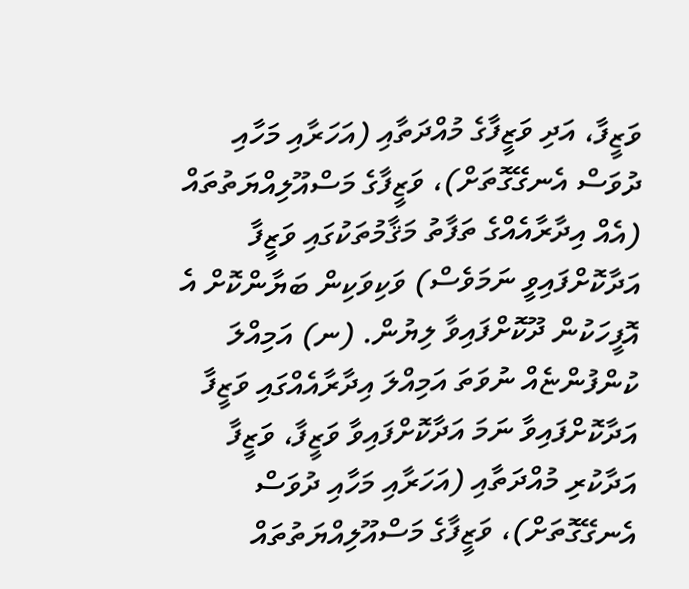ވަޒީފާ، އަދި ވަޒީފާގެ މުއްދަތާއި (އަހަރާއި މަހާއި ދުވަސް އެނގޭގޮތަށް)، ވަޒީފާގެ މަސްއޫލިއްޔަތުތައް (އެއް އިދާރާއެއްގެ ތަފާތު މަޤާމުތަކުގައި ވަޒީފާ އަދާކޮށްފައިވީ ނަމަވެސް) ވަކިވަކިން ބަޔާންކޮށް އެ އޮފީހަކުން ދޫކޮށްފައިވާ ލިޔުން. (ނ) އަމިއްލަ ކުންފުންޏެއް ނުވަތަ އަމިއްލަ އިދާރާއެއްގައި ވަޒީފާ އަދާކޮށްފައިވާ ނަމަ އަދާކޮށްފައިވާ ވަޒީފާ، ވަޒީފާ އަދާކުރި މުއްދަތާއި (އަހަރާއި މަހާއި ދުވަސް އެނގޭގޮތަށް)، ވަޒީފާގެ މަސްއޫލިއްޔަތުތައް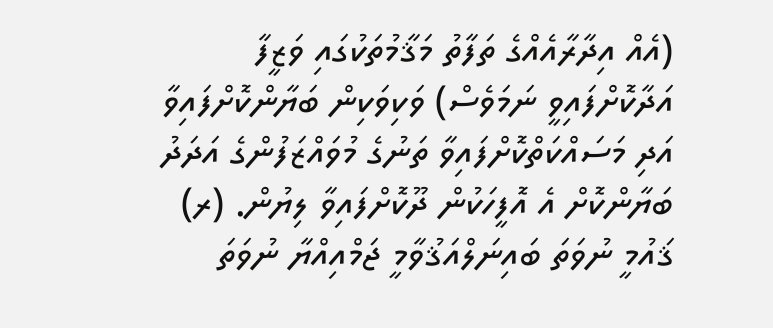(އެއް އިދާރާއެއްގެ ތަފާތު މަޤާމުތަކުގައި ވަޒީފާ އަދާކޮށްފައިވީ ނަމަވެސް) ވަކިވަކިން ބަޔާންކޮށްފައިވާ އަދި މަސައްކަތްކޮށްފައިވާ ތަނުގެ މުވައްޒަފުންގެ އަދަދު ބަޔާންކޮށް އެ އޮފީހަކުން ދޫކޮށްފައިވާ ލިޔުން. (ރ) ޤައުމީ ނުވަތަ ބައިނަލްއަޤުވާމީ ޖަމްއިއްޔާ ނުވަތަ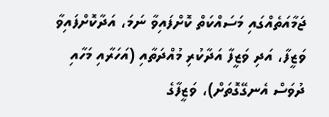ޖަމާއަތެއްގައި މަސައްކަތް ކޮށްފައިވާ ނަމަ، އަދާކޮށްފައިވާ ވަޒީފާ، އަދި ވަޒީފާ އަދާކުރި މުއްދަތާއި (އަހަރާއި މަހާއި ދުވަސް އެނގޭގޮތަށް)، ވަޒީފާގެ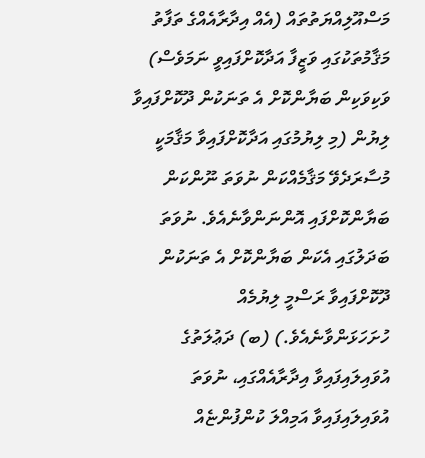މަސްއޫލިއްޔަތުތައް (އެއް އިދާރާއެއްގެ ތަފާތު މަޤާމުތަކުގައި ވަޒީފާ އަދާކޮށްފައިވީ ނަމަވެސް) ވަކިވަކިން ބަޔާންކޮށް އެ ތަނަކުން ދޫކޮށްފައިވާ ލިޔުން (މި ލިޔުމުގައި އަދާކޮށްފައިވާ މަޤާމަކީ މުސާރަދެވޭ މަޤާމެއްކަން ނުވަތަ ނޫންކަން ބަޔާންކޮށްފައި އޮންނަންވާނެއެވެ. ނުވަތަ ބަދަލުގައި އެކަން ބަޔާންކޮށް އެ ތަނަކުން ދޫކޮށްފައިވާ ރަސްމީ ލިޔުމެއް ހުށަހަޅަންވާނެއެވެ.) (ބ) ދަޢުލަތުގެ އުވައިލައިފައިވާ އިދާރާއެއްގައި، ނުވަތަ އުވައިލައިފައިވާ އަމިއްލަ ކުންފުންޏެއް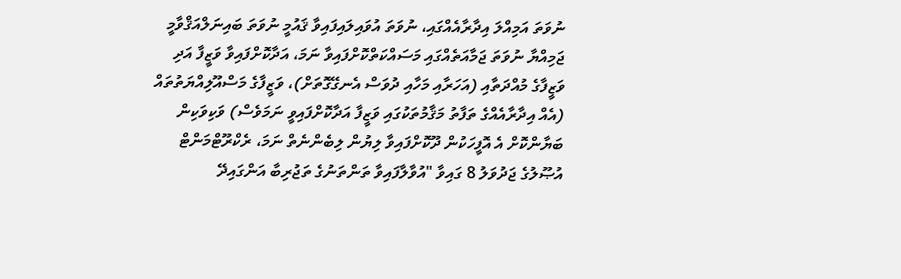ނުވަތަ އަމިއްލަ އިދާރާއެއްގައި، ނުވަތަ އުވައިލައިފައިވާ ޤައުމީ ނުވަތަ ބައިނަލްއަޤްވާމީ ޖަމިއްޔާ ނުވަތަ ޖަމާއަތެއްގައި މަސައްކަތްކޮށްފައިވާ ނަމަ، އަދާކޮށްފައިވާ ވަޒީފާ އަދި ވަޒީފާގެ މުއްދަތާއި (އަހަރާއި މަހާއި ދުވަސް އެނގޭގޮތަށް)، ވަޒީފާގެ މަސްއޫލިއްޔަތުތައް (އެއް އިދާރާއެއްގެ ތަފާތު މަޤާމުތަކުގައި ވަޒީފާ އަދާކޮށްފައިވީ ނަމަވެސް) ވަކިވަކިން ބަޔާންކޮށް އެ އޮފީހަކުން ދޫކޮށްފައިވާ ލިޔުން ލިބެންނެތް ނަމަ، ރެކްރޫޓްމަންޓް އުޞޫލުގެ ޖަދުވަލު 8 ގައިވާ "އުވާލާފައިވާ ތަންތަނުގެ ތަޖުރިބާ އަންގައިދޭ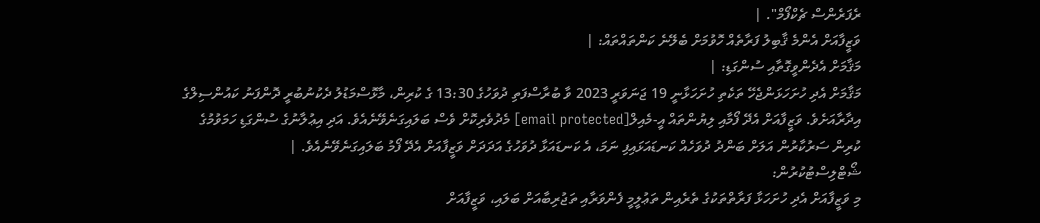ރެފަރެންސް ޗެކްފޯމް". |
ވަޒީފާއަށް އެންމެ ޤާބިލު ފަރާތެއް ހޮވުމަށް ބެލޭނެ ކަންތައްތައް: |
މަޤާމަށް އެދެންވީގޮތާއި ސުންގަޑި: |
މަޤާމަށް އެދި ހުށަހަޅަންޖެހޭ ތަކެތި ހުށަހަޅާނީ 19 ޖަނަވަރީ 2023 ވާ ބުރާސްފަތި ދުވަހުގެ 13:30 ގެ ކުރިން، މާޅޮސްމަޑުލު ދެކުނުބުރީ ދޮންފަނު ކައުންސިލްގެ އިދާރާއަށެވެ. ވަޒީފާއަށް އެދޭ ފޯމާއި ލިޔުންތައް އީ-މެއިލް[email protected] މެދުވެރިކޮށް ވެސް ބަލައިގަނެވޭނެއެވެ. އަދި އިޢުލާނުގެ ސުންގަޑި ހަމަވުމުގެ ކުރިން ސަރުކާރުން އަލަށް ބަންދު ދުވަހެއް ކަނޑައަޅައިފި ނަމަ، އެ ކަނޑައަޅާ ދުވަހުގެ އަދަދަށް ވަޒީފާއަށް އެދޭ ފޯމު ބަލައިގަނެވޭނެއެވެ. |
ޝޯޓްލިސްޓުކުރުން:
މި ވަޒީފާއަށް އެދި ހުށަހަޅާ ފަރާތްތަކުގެ ތެރެއިން ތަޢުލީމީ ފެންވަރާއި ތަޖުރިބާއަށް ބަލައި، ވަޒީފާއަށް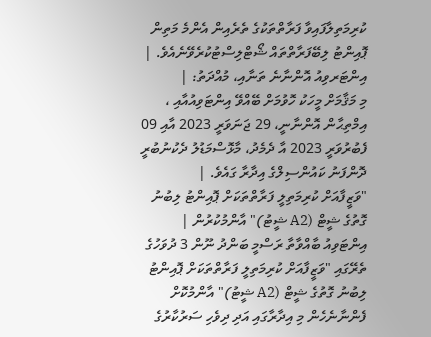ކުރިމަތިލާފައިވާ ފަރާތްތަކުގެ ތެރެއިން އެންމެ މަތިން ޕޮއިންޓު ލިބޭފަރާތްތައް ޝޯޓްލިސްޓުކުރެވޭނެއެވެ. |
އިންޓަރވިއު އޮންނާނެ ތަނާއި، މުއްދަތު: |
މި މަޤާމަށް މީހަކު ހޮވުމަށް ބޭއްވޭ އިންޓަވިއުއާއި ، އިމްތިޙާން އޮންނާނީ، 29 ޖަނަވަރީ 2023 އާއި 09 ފެބުރުވަރީ 2023 އާ ދެމެދު، މާޅޮސްމަޑުލު ދެކުނުބުރީ ދޮންފަނު ކައުންސިލްގެ އިދާރާ ގައެވެ. |
"ވަޒީފާއަށް ކުރިމަތިލީ ފަރާތްތަކަށް ޕޮއިންޓު ލިބުނު ގޮތުގެ ޝީޓް (A2 ޝީޓު)" އާންމުކުރުން |
އިންޓަވިއު ބާއްވާތާ ރަސްމީ ބަންދު ނޫން 3 ދުވަހުގެ ތެރޭގައި "ވަޒީފާއަށް ކުރިމަތިލީ ފަރާތްތަކަށް ޕޮއިންޓު ލިބުނު ގޮތުގެ ޝީޓް (A2 ޝީޓު)" އާންމުކޮށް ފެންނާނެހެން މި އިދާރާގައި އަދި ދިވެހި ސަރުކާރުގެ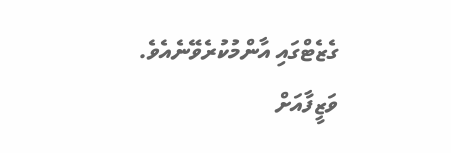ގެޒެޓްގައި އާންމުކުރެވޭނެއެވެ. ވަޒީފާއަށް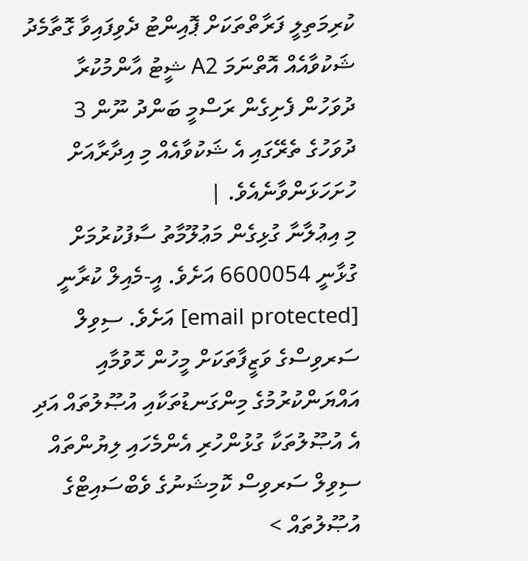ކުރިމަތިލީ ފަރާތްތަކަށް ޕޮއިންޓު ދެވިފައިވާ ގޮތާމެދު ޝަކުވާއެއް އޮތްނަމަ A2 ޝީޓު އާންމުކުރާ ދުވަހުން ފެށިގެން ރަސްމީ ބަންދު ނޫން 3 ދުވަހުގެ ތެރޭގައި އެ ޝަކުވާއެއް މި އިދާރާއަށް ހުށަހަޅަންވާނެއެވެ. |
މި އިޢުލާނާ ގުޅިގެން މަޢުލޫމާތު ސާފުކުރުމަށް ގުޅާނީ 6600054 އަށެވެ. އީ-މެއިލް ކުރާނީ [email protected] އަށެވެ. ސިވިލް ސަރވިސްގެ ވަޒީފާތަކަށް މީހުން ހޮވުމާއި އައްޔަންކުރުމުގެ މިންގަނޑުތަކާއި އުޞޫލުތައް އަދި އެ އުޞޫލުތަކާ ގުޅުންހުރި އެންމެހައި ލިޔުންތައް ސިވިލް ސަރވިސް ކޮމިޝަނުގެ ވެބްސައިޓްގެ އުޞޫލުތައް >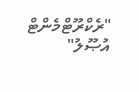"ރެކްރޫޓްމެންޓް އުޞޫލު"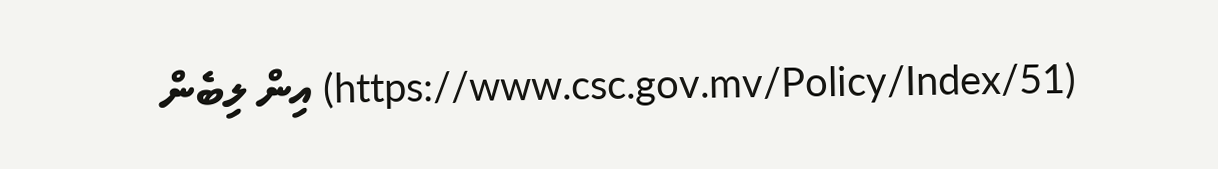(https://www.csc.gov.mv/Policy/Index/51) އިން ލިބެން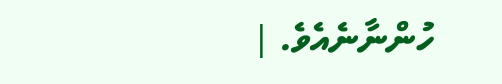ހުންނާނެއެވެ. |